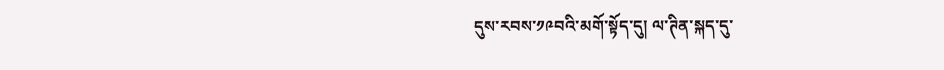དུས་རབས་༡༩བའི་མགོ་སྟོད་དུ། ལ་ཊིན་སྐད་དུ་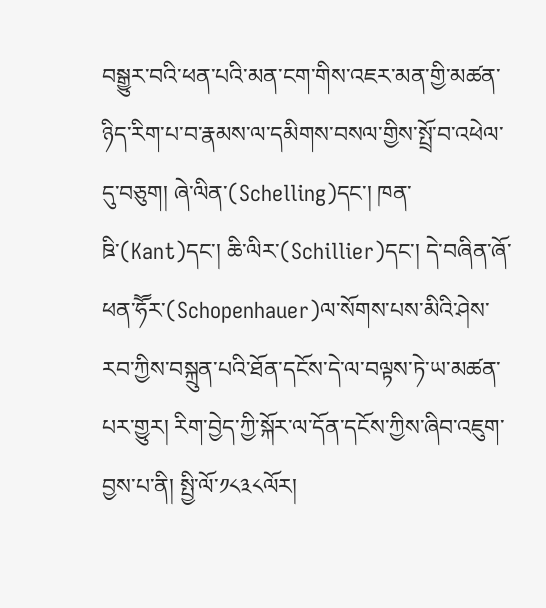བསྒྱུར་བའི་ཕན་པའི་མན་ངག་གིས་འཇར་མན་གྱི་མཚན་ཉིད་རིག་པ་བ་རྣམས་ལ་དམིགས་བསལ་གྱིས་སྤྲོ་བ་འཕེལ་དུ་བཅུག། ཞེ་ལིན་(Schelling)དང་། ཁན་ཋི་(Kant)དང་། ཆི་ལིར་(Schillier)དང་། དེ་བཞིན་ཞོ་ཕན་ཧཽར་(Schopenhauer)ལ་སོགས་པས་མིའི་ཤེས་རབ་ཀྱིས་བསྐྲུན་པའི་ཐོན་དངོས་དེ་ལ་བལྟས་ཏེ་ཡ་མཚན་པར་གྱུར། རིག་བྱེད་ཀྱི་སྐོར་ལ་དོན་དངོས་ཀྱིས་ཞིབ་འཇུག་བྱས་པ་ནི། སྤྱི་ལོ་༡༨༣༨ལོར།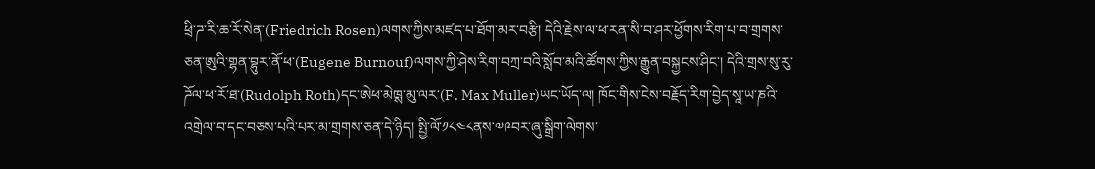ཕྲི་ཌ་རི་ཆ་རོ་སེན་(Friedrich Rosen)ལགས་ཀྱིས་མཛད་པ་ཐོག་མར་བརྩི། དེའི་རྗེས་ལ་ཕ་རན་སི་བ་ཤར་ཕྱོགས་རིག་པ་བ་གྲགས་ཅན་ཨུའི་གྷན་བྷུར་ནོ་ཕ་(Eugene Burnouf)ལགས་ཀྱི་ཤེས་རིག་བཀྲ་བའི་སློབ་མའི་ཚོགས་ཀྱིས་རྒྱུན་བསྐྱངས་ཤིང་། དེའི་གྲས་སུ་རུ་ཌོལ་ཕ་རོ་ཐ་(Rudolph Roth)དང་ཨེཕ་མེཁྶ་མུ་ལར་(F. Max Muller)ཡང་ཡོད་ལ། ཁོང་གིས་ངེས་བརྗོད་རིག་བྱེད་སཱ་ཡ་ཎའི་འགྲེལ་བ་དང་བཅས་པའི་པར་མ་གྲགས་ཅན་དེ་ཉིད། སྤྱི་ལོ་༡༨༤༨ནས་༧༩བར་ཞུ་སྒྲིག་ལེགས་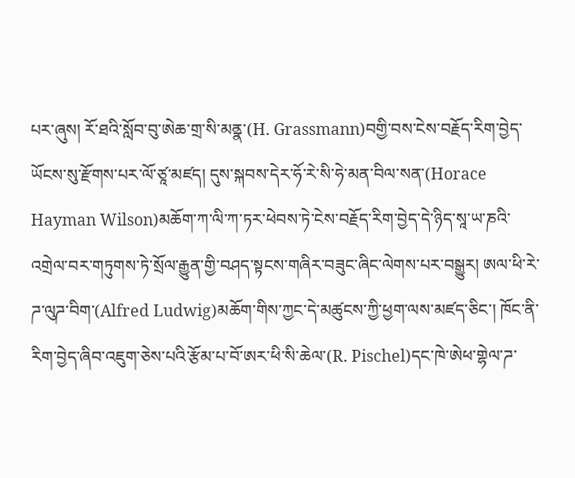པར་ཞུས། རོ་ཐའི་སློབ་བུ་ཨེཆ་གྲ་སི་མནྣ་(H. Grassmann)བགྱི་བས་ངེས་བརྗོད་རིག་བྱེད་ཡོངས་སུ་རྫོགས་པར་ལོ་ཙཱ་མཛད། དུས་སྐབས་དེར་ཧོ་རེ་སི་ཧེ་མན་བིལ་སན་(Horace Hayman Wilson)མཆོག་ཀ་ལི་ཀ་ཏར་ཕེབས་ཏེ་ངེས་བརྗོད་རིག་བྱེད་དེ་ཉིད་སཱ་ཡ་ཎའི་འགྲེལ་བར་གཏུགས་ཏེ་སྲོལ་རྒྱུན་གྱི་བཤད་སྟངས་གཞིར་བཟུང་ཞིང་ལེགས་པར་བསྒྱུར། ཨལ་ཕི་རེ་ཌ་ལུཌ་བིག་(Alfred Ludwig)མཆོག་གིས་ཀྱང་དེ་མཚུངས་ཀྱི་ཕྱག་ལས་མཛད་ཅིང་། ཁོང་ནི་རིག་བྱེད་ཞིབ་འཇུག་ཅེས་པའི་རྩོམ་པ་བོ་ཨར་ཕི་སི་ཆེལ་(R. Pischel)དང་ཁེ་ཨེཕ་གྷེལ་ཌ་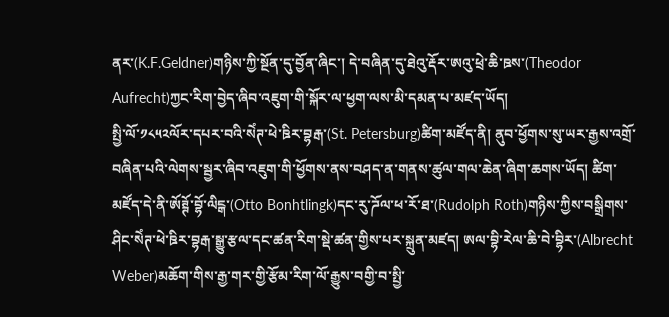ནར་(K.F.Geldner)གཉིས་ཀྱི་སྔོན་དུ་བྱོན་ཞིང་། དེ་བཞིན་དུ་ཐེའུ་རྡོར་ཨའུ་ཕྲེ་ཆི་ཋས་(Theodor Aufrecht)ཀྱང་རིག་བྱེད་ཞིབ་འཇུག་གི་སྐོར་ལ་ཕྱག་ལས་མི་དམན་པ་མཛད་ཡོད།
སྤྱི་ལོ་༡༨༥༢ལོར་དཔར་བའི་སེཾཊ་ཕེ་ཋིར་བྷརྒ་(St. Petersburg)ཚིག་མཛོད་ནི། ནུབ་ཕྱོགས་སུ་ཡར་རྒྱས་འགྲོ་བཞིན་པའི་ལེགས་སྦྱར་ཞིབ་འཇུག་གི་ཕྱོགས་ནས་བཤད་ན་གནས་ཚུལ་གལ་ཆེན་ཞིག་ཆགས་ཡོད། ཚིག་མཛོད་དེ་ནི་ཨོཊྚོ་བྷོ་ལིངྒ་(Otto Bonhtlingk)དང་རུ་ཌོལ་ཕ་རོ་ཐ་(Rudolph Roth)གཉིས་ཀྱིས་བསྒྲིགས་ཤིང་སེཾཊ་ཕེ་ཋིར་བྷརྒ་སྒྱུ་རྩལ་དང་ཚན་རིག་སྡེ་ཚན་གྱིས་པར་སྐྲུན་མཛད། ཨལ་བྷི་རེལ་ཆི་བེ་བྷིར་(Albrecht Weber)མཆོག་གིས་རྒྱ་གར་གྱི་རྩོམ་རིག་ལོ་རྒྱུས་བགྱི་བ་སྤྱི་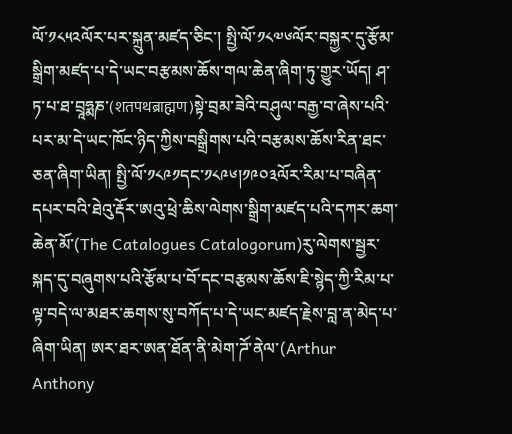ལོ་༡༨༥༢ལོར་པར་སྐྲུན་མཛད་ཅིང་། སྤྱི་ལོ་༡༨༧༦ལོར་བསྐྱར་དུ་རྩོམ་སྒྲིག་མཛད་པ་དེ་ཡང་བརྩམས་ཆོས་གལ་ཆེན་ཞིག་ཏུ་གྱུར་ཡོད། ཤ་ཏ་པ་ཐ་བྲཱཧྨཎ་(शतपथब्राह्मण)སྟེ་བྲམ་ཟེའི་བཤུལ་བརྒྱ་བ་ཞེས་པའི་པར་མ་དེ་ཡང་ཁོང་ཉིད་ཀྱིས་བསྒྲིགས་པའི་བརྩམས་ཆོས་རིན་ཐང་ཅན་ཞིག་ཡིན། སྤྱི་ལོ་༡༨༩༡དང་༡༨༩༦།༡༩༠༣ལོར་རིམ་པ་བཞིན་དཔར་བའི་ཐེའུ་རྡོར་ཨའུ་ཕྲེ་ཆིས་ལེགས་སྒྲིག་མཛད་པའི་དཀར་ཆག་ཆེན་མོ་(The Catalogues Catalogorum)རུ་ལེགས་སྦྱར་སྐད་དུ་བཞུགས་པའི་རྩོམ་པ་བོ་དང་བརྩམས་ཆོས་ཇི་སྙེད་ཀྱི་རིམ་པ་ལྟ་བདེ་ལ་མཐར་ཆགས་སུ་བཀོད་པ་དེ་ཡང་མཛད་རྗེས་བླ་ན་མེད་པ་ཞིག་ཡིན། ཨར་ཐར་ཨན་ཐོན་ནི་མེག་ཌོ་ནེལ་(Arthur Anthony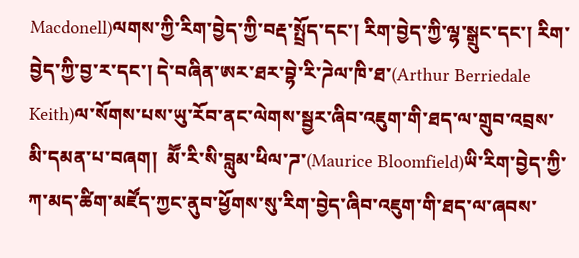Macdonell)ལགས་ཀྱི་རིག་བྱེད་ཀྱི་བརྡ་སྤྲོད་དང་། རིག་བྱེད་ཀྱི་ལྷ་སྒྲུང་དང་། རིག་བྱེད་ཀྱི་བྱ་ར་དང་། དེ་བཞིན་ཨར་ཐར་བྷེ་རི་ཌེལ་ཁི་ཐ་(Arthur Berriedale Keith)ལ་སོགས་པས་ཡུ་རོབ་ནང་ལེགས་སྦྱར་ཞིབ་འཇུག་གི་ཐད་ལ་གྲུབ་འབྲས་མི་དམན་པ་བཞག།  མཽ་རི་སི་བླུམ་ཕིལ་ཌ་(Maurice Bloomfield)ཡི་རིག་བྱེད་ཀྱི་ཀ་མད་ཚིག་མཛོད་ཀྱང་ནུབ་ཕྱོགས་སུ་རིག་བྱེད་ཞིབ་འཇུག་གི་ཐད་ལ་ཞབས་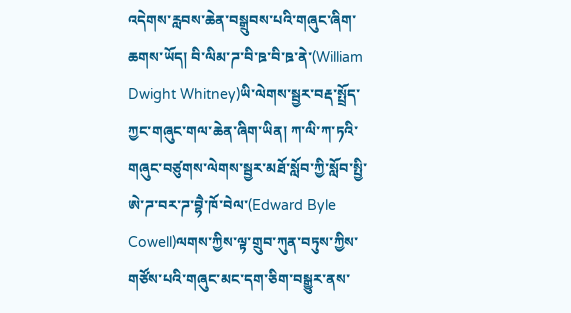འདེགས་རླབས་ཆེན་བསྒྲུབས་པའི་གཞུང་ཞིག་ཆགས་ཡོད། བི་ལིམ་ཌ་བི་ཋ་བི་ཋ་ནེ་(William Dwight Whitney)ཡི་ལེགས་སྦྱར་བརྡ་སྤྲོད་ཀྱང་གཞུང་གལ་ཆེན་ཞིག་ཡིན། ཀ་ལི་ཀ་ཏའི་གཞུང་བཙུགས་ལེགས་སྦྱར་མཐོ་སློབ་ཀྱི་སློབ་སྤྱི་ཨེ་ཌ་བར་ཌ་བྷཻ་ཁོ་བེལ་(Edward Byle Cowell)ལགས་ཀྱིས་ལྟ་གྲུབ་ཀུན་བཏུས་ཀྱིས་གཙོས་པའི་གཞུང་མང་དག་ཅིག་བསྒྱུར་ནས་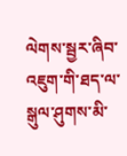ལེགས་སྦྱར་ཞིབ་འཇུག་གི་ཐད་ལ་སྒུལ་ཤུགས་མི་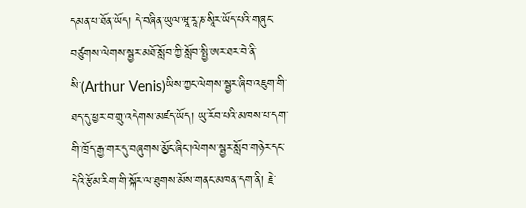དམན་པ་ཐོན་ཡོད། དེ་བཞིན་ཡུལ་ཝཱ་རཱ་ཎ་སཱིར་ཡོད་པའི་གཞུང་བཙུགས་ལེགས་སྦྱར་མཐོ་སློབ་ཀྱི་སློབ་སྤྱི་ཨར་ཐར་བེ་ནི་སི་(Arthur Venis)ཡིས་ཀྱང་ལེགས་སྦྱར་ཞིབ་འཇུག་གི་ཐད་དུ་ཕྱར་བ་གྲུ་འདེགས་མཛད་ཡོད། ཡུ་རོབ་པའི་མཁས་པ་དག་གི་ཁྲོད་རྒྱ་གར་དུ་བཞུགས་མྱོང་ཞིང་།ལེགས་སྦྱར་སློབ་གཉེར་དང་དེའི་རྩོམ་རིག་གི་སྐོར་ལ་ཐུགས་མོས་གནང་མཁན་དག་ནི། རྗེ་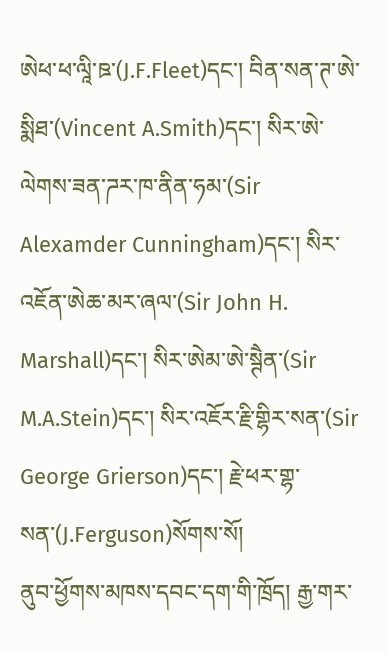ཨེཕ་ཕ་ལཱི་ཋ་(J.F.Fleet)དང་། བིན་སན་ཊ་ཨེ་སྨིཐ་(Vincent A.Smith)དང་། སིར་ཨེ་ལེགས་ཟན་ཌར་ཁ་ནིན་ཧམ་(Sir Alexamder Cunningham)དང་། སིར་འཇོན་ཨེཆ་མར་ཞལ་(Sir John H. Marshall)དང་། སིར་ཨེམ་ཨེ་སྚཻན་(Sir M.A.Stein)དང་། སིར་འཇོར་རྗི་གྷིར་སན་(Sir George Grierson)དང་། རྗེ་ཕར་གྷ་སན་(J.Ferguson)སོགས་སོ།
ནུབ་ཕྱོགས་མཁས་དབང་དག་གི་ཁྲོད། རྒྱ་གར་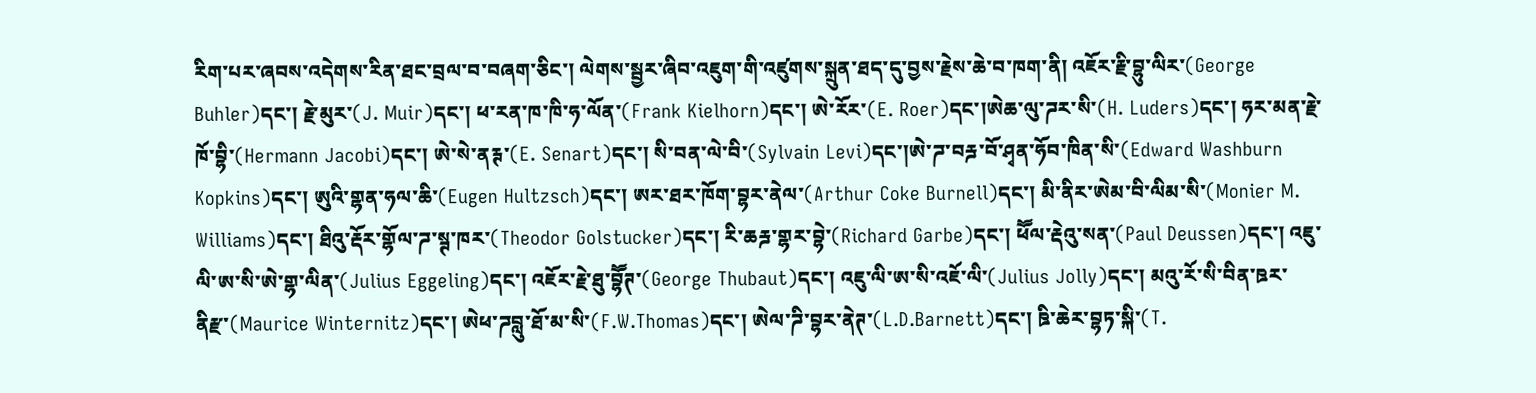རིག་པར་ཞབས་འདེགས་རིན་ཐང་བྲལ་བ་བཞག་ཅིང་། ལེགས་སྦྱར་ཞིབ་འཇུག་གི་འཛུགས་སྐྲུན་ཐད་དུ་བྱས་རྗེས་ཆེ་བ་ཁག་ནི། འཇོར་རྗི་བྷུ་ལིར་(George Buhler)དང་། རྗེ་མུར་(J. Muir)དང་། ཕ་རན་ཁ་ཁི་ཧ་ལོན་(Frank Kielhorn)དང་། ཨེ་རོར་(E. Roer)དང་།ཨེཆ་ལུ་ཌར་སི་(H. Luders)དང་། ཧར་མན་རྗེ་ཁོ་བྷི་(Hermann Jacobi)དང་། ཨེ་སེ་ནརྚ་(E. Senart)དང་། སི་བན་ལེ་བི་(Sylvain Levi)དང་།ཨེ་ཌ་བརྜ་བོ་ཤྭན་ཧོབ་ཁིན་སི་(Edward Washburn Kopkins)དང་། ཨུའི་གྷན་ཧལ་ཆི་(Eugen Hultzsch)དང་། ཨར་ཐར་ཁོག་བྷར་ནེལ་(Arthur Coke Burnell)དང་། མི་ནིར་ཨེམ་བི་ལིམ་སི་(Monier M. Williams)དང་། ཐིའུ་རྡོར་གྷོལ་ཌ་སྚ་ཁར་(Theodor Golstucker)དང་། རི་ཆརྜ་གྷར་བྷེ་(Richard Garbe)དང་། ཕཽལ་རྡེའུ་སན་(Paul Deussen)དང་། འཇུ་ལི་ཨ་སི་ཨེ་གྷ་ལིན་(Julius Eggeling)དང་། འཇོར་རྗེ་ཐུ་བྷཽཊ་(George Thubaut)དང་། འཇུ་ལི་ཨ་སི་འཇོ་ལི་(Julius Jolly)དང་། མའུ་རོ་སི་བིན་ཋར་ནིརྫ་(Maurice Winternitz)དང་། ཨེཕ་ཌབླུ་ཐོ་མ་སི་(F.W.Thomas)དང་། ཨེལ་ཌི་བྷར་ནེཊ་(L.D.Barnett)དང་། ཋི་ཆེར་བྷཏ་སྐི་(T.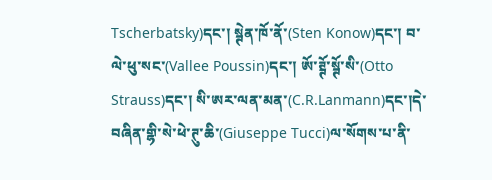Tscherbatsky)དང་། སྚེན་ཁོ་ནོ་(Sten Konow)དང་། བ་ལེ་ཕུ་སང་(Vallee Poussin)དང་། ཨོ་ཊྚོ་སྚོ་སི་(Otto Strauss)དང་། སི་ཨར་ལན་མན་(C.R.Lanmann)དང་།དེ་བཞིན་གྷི་སེ་ཕེ་ཊུ་ཆི་(Giuseppe Tucci)ལ་སོགས་པ་ནི་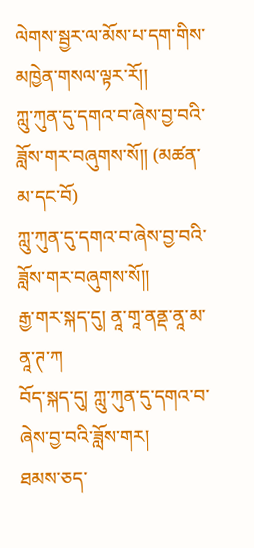ལེགས་སྦྱར་ལ་མོས་པ་དག་གིས་མཁྱེན་གསལ་ལྟར་རོ།།
ཀླུ་ཀུན་དུ་དགའ་བ་ཞེས་བྱ་བའི་ཟློས་གར་བཞུགས་སོ།། (མཚན་མ་དང་བོ)
ཀླུ་ཀུན་དུ་དགའ་བ་ཞེས་བྱ་བའི་ཟློས་གར་བཞུགས་སོ།།
རྒྱ་གར་སྐད་དུ། ནཱ་གཱ་ནནྡ་ནཱ་མ་ནཱ་ཊ་ཀ
བོད་སྐད་དུ། ཀླུ་ཀུན་དུ་དགའ་བ་ཞེས་བྱ་བའི་ཟློས་གར།
ཐམས་ཅད་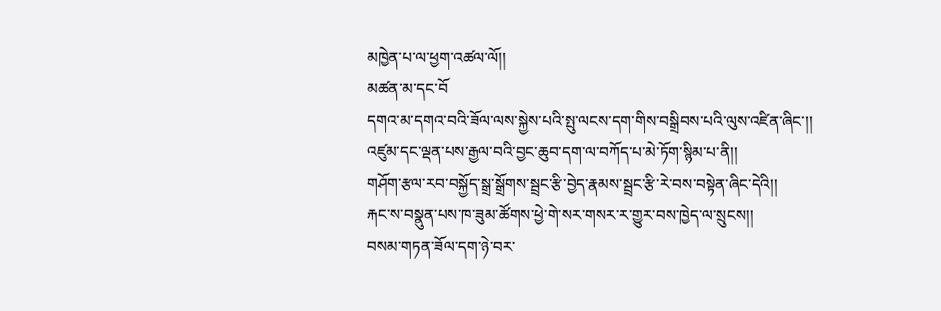མཁྱེན་པ་ལ་ཕྱག་འཚལ་ལོ།།
མཚན་མ་དང་བོ
དགའ་མ་དགའ་བའི་ཟོལ་ལས་སྐྱེས་པའི་སྤུ་ལངས་དག་གིས་བསྒྲིབས་པའི་ལུས་འཛིན་ཞིང་།།
འཛུམ་དང་ལྡན་པས་རྒྱལ་བའི་བྱང་ཆུབ་དག་ལ་བཀོད་པ་མེ་ཏོག་སྙིམ་པ་ནི།།
གཤོག་རྩལ་རབ་བསྐྱོད་སྒྲ་སྒྲོགས་སྦྲང་རྩི་བྱེད་རྣམས་སྦྲང་རྩི་རེ་བས་བསྟེན་ཞིང་དེའི།།
རྐང་ས་བསྣུན་པས་ཁ་ཟུམ་ཚོགས་ཕྱེ་གེ་སར་གསར་ར་གྱུར་བས་ཁྱེད་ལ་སྲུངས།།
བསམ་གཏན་ཟོལ་དག་ཉེ་བར་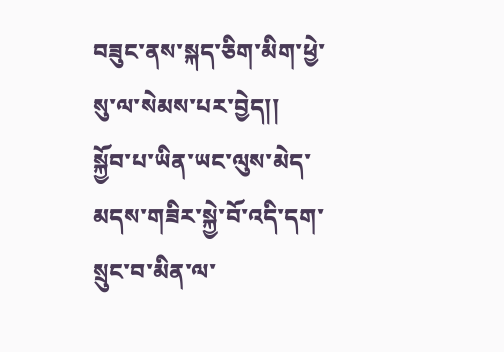བཟུང་ནས་སྐད་ཅིག་མིག་ཕྱེ་སུ་ལ་སེམས་པར་བྱེད།།
སྐྱོབ་པ་ཡིན་ཡང་ལུས་མེད་མདས་གཟིར་སྐྱེ་བོ་འདི་དག་སྲུང་བ་མིན་ལ་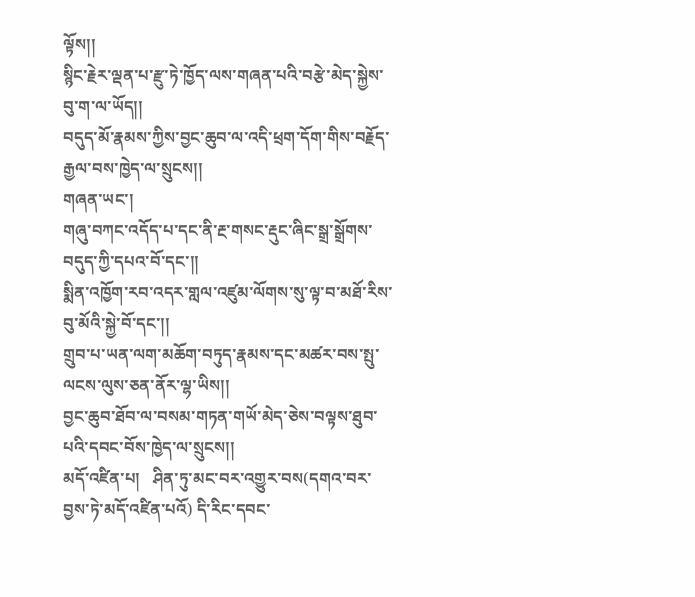ལྟོས།།
སྙིང་རྗེར་ལྡན་པ་རྫུ་ཏེ་ཁྱོད་ལས་གཞན་པའི་བརྩེ་མེད་སྐྱེས་བུ་ག་ལ་ཡོད།།
བདུད་མོ་རྣམས་ཀྱིས་བྱང་ཆུབ་ལ་འདི་ཕྲག་དོག་གིས་བརྗོད་རྒྱལ་བས་ཁྱེད་ལ་སྲུངས།།
གཞན་ཡང་།
གཞུ་བཀང་འདོད་པ་དང་ནི་རྔ་གསང་རྡུང་ཞིང་སྒྲ་སྒྲོགས་བདུད་ཀྱི་དཔའ་བོ་དང་།།
སྨིན་འཁྱོག་རབ་འདར་གླལ་འཛུམ་ལོགས་སུ་ལྟ་བ་མཐོ་རིས་བུ་མོའི་སྐྱེ་བོ་དང་།།
གྲུབ་པ་ཡན་ལག་མཆོག་བཏུད་རྣམས་དང་མཚར་བས་སྤུ་ལངས་ལུས་ཅན་ནོར་ལྷ་ཡིས།།
བྱང་ཆུབ་ཐོབ་ལ་བསམ་གཏན་གཡོ་མེད་ཅེས་བལྟས་ཐུབ་པའི་དབང་བོས་ཁྱེད་ལ་སྲུངས།།
མདོ་འཛིན་པ།   ཤིན་ཏུ་མང་བར་འགྱུར་བས(དགའ་བར་བྱས་ཏེ་མདོ་འཛིན་པའོ) དི་རིང་དབང་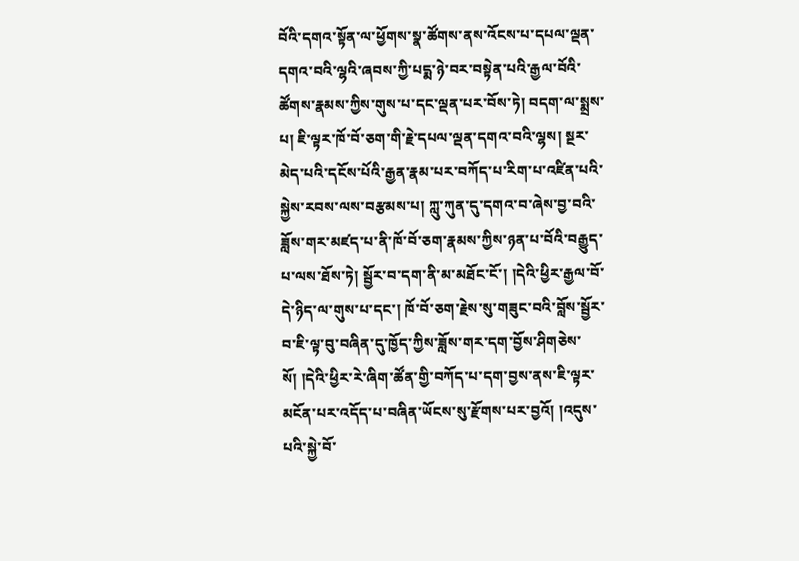བོའི་དགའ་སྟོན་ལ་ཕྱོགས་སྣ་ཚོགས་ནས་འོངས་པ་དཔལ་ལྡན་དགའ་བའི་ལྷའི་ཞབས་ཀྱི་པདྨ་ཉེ་བར་བསྟེན་པའི་རྒྱལ་བོའི་ཚོགས་རྣམས་ཀྱིས་གུས་པ་དང་ལྡན་པར་བོས་ཏེ། བདག་ལ་སྨྲས་པ། ཇི་ལྟར་ཁོ་བོ་ཅག་གི་རྗེ་དཔལ་ལྡན་དགའ་བའི་ལྷས། སྔར་མེད་པའི་དངོས་པོའི་རྒྱན་རྣམ་པར་བཀོད་པ་རིག་པ་འཛིན་པའི་སྐྱེས་རབས་ལས་བརྩམས་པ། ཀླུ་ཀུན་དུ་དགའ་བ་ཞེས་བྱ་བའི་ཟློས་གར་མཛད་པ་ནི་ཁོ་བོ་ཅག་རྣམས་ཀྱིས་ཉན་པ་བོའི་བརྒྱུད་པ་ལས་ཐོས་ཏེ། སྦྱོར་བ་དག་ནི་མ་མཐོང་ངོ་། །དེའི་ཕྱིར་རྒྱལ་བོ་དེ་ཉིད་ལ་གུས་པ་དང་། ཁོ་བོ་ཅག་རྗེས་སུ་གཟུང་བའི་བློས་སྦྱོར་བ་ཇི་ལྟ་བུ་བཞིན་དུ་ཁྱོད་ཀྱིས་ཟློས་གར་དག་བྱོས་ཤིགཅེས་སོ། །དེའི་ཕྱིར་རེ་ཞིག་ཚོན་གྱི་བཀོད་པ་དག་བྱས་ནས་ཇི་ལྟར་མངོན་པར་འདོད་པ་བཞིན་ཡོངས་སུ་རྫོགས་པར་བྱའོ། །འདུས་པའི་སྐྱེ་བོ་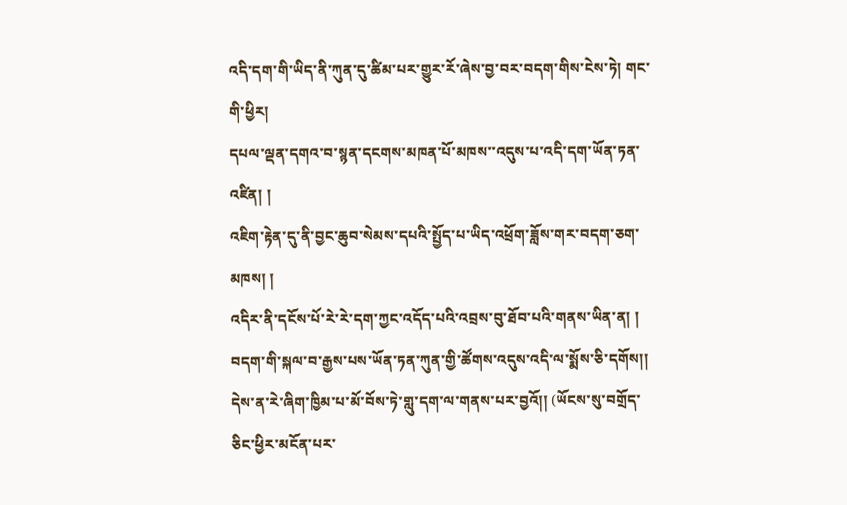འདི་དག་གི་ཡིད་ནི་ཀུན་དུ་ཚིམ་པར་གྱུར་རོ་ཞེས་བྱ་བར་བདག་གིས་ངེས་ཏེ། གང་གི་ཕྱིར།
དཔལ་ལྡན་དགའ་བ་སྙན་དངགས་མཁན་པོ་མཁས་་འདུས་པ་འདི་དག་ཡོན་ཏན་འཛིན། །
འཇིག་རྟེན་དུ་ནི་བྱང་ཆུབ་སེམས་དཔའི་སྤྱོད་པ་ཡིད་འཕྲོག་ཟློས་གར་བདག་ཅག་མཁས། །
འདིར་ནི་དངོས་པོ་རེ་རེ་དག་ཀྱང་འདོད་པའི་འབྲས་བུ་ཐོབ་པའི་གནས་ཡིན་ན། །
བདག་གི་སྐལ་བ་རྒྱས་པས་ཡོན་ཏན་ཀུན་གྱི་ཚོགས་འདུས་འདི་ལ་སྨོས་ཅི་དགོས།།
དེས་ན་རེ་ཞིག་ཁྱིམ་པ་མོ་བོས་ཏེ་གླུ་དག་ལ་གནས་པར་བྱའོ།། (ཡོངས་སུ་བགྲོད་ཅིང་ཕྱིར་མངོན་པར་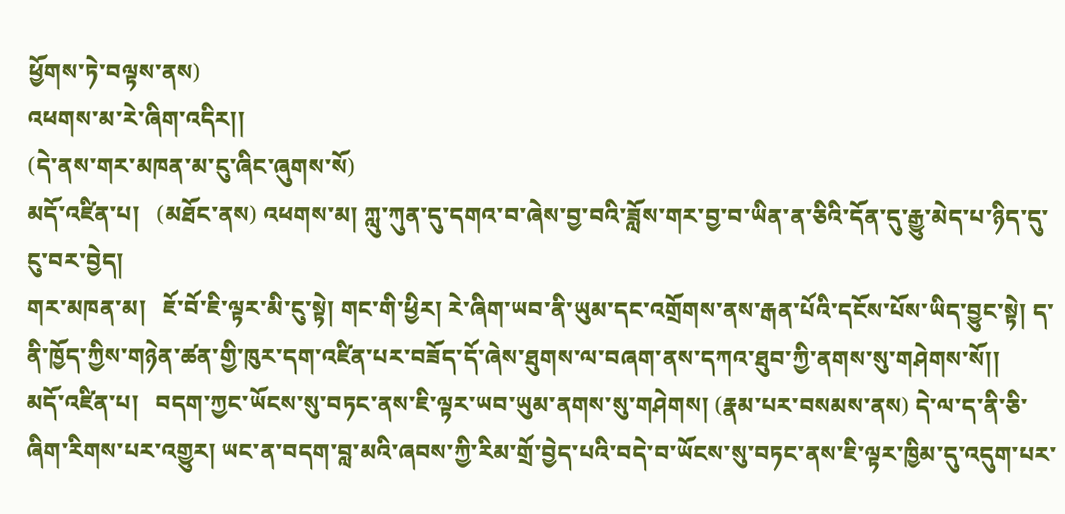ཕྱོགས་ཏེ་བལྟས་ནས)
འཕགས་མ་རེ་ཞིག་འདིར།།
(དེ་ནས་གར་མཁན་མ་ངུ་ཞིང་ཞུགས་སོ)
མདོ་འཛིན་པ།   (མཐོང་ནས) འཕགས་མ། ཀླུ་ཀུན་དུ་དགའ་བ་ཞེས་བྱ་བའི་ཟློས་གར་བྱ་བ་ཡིན་ན་ཅིའི་དོན་དུ་རྒྱུ་མེད་པ་ཉིད་དུ་ངུ་བར་བྱེད།
གར་མཁན་མ།   ཇོ་བོ་ཇི་ལྟར་མི་ངུ་སྟེ། གང་གི་ཕྱིར། རེ་ཞིག་ཡབ་ནི་ཡུམ་དང་འགྲོགས་ནས་རྒན་པོའི་དངོས་པོས་ཡིད་བྱུང་སྟེ། ད་ནི་ཁྱོད་ཀྱིས་གཉེན་ཚན་གྱི་ཁུར་དག་འཛིན་པར་བཟོད་དོ་ཞེས་ཐུགས་ལ་བཞག་ནས་དཀའ་ཐུབ་ཀྱི་ནགས་སུ་གཤེགས་སོ།།
མདོ་འཛིན་པ།   བདག་ཀྱང་ཡོངས་སུ་བཏང་ནས་ཇི་ལྟར་ཡབ་ཡུམ་ནགས་སུ་གཤེགས། (རྣམ་པར་བསམས་ནས) དེ་ལ་ད་ནི་ཅི་ཞིག་རིགས་པར་འགྱུར། ཡང་ན་བདག་བླ་མའི་ཞབས་ཀྱི་རིམ་གྲོ་བྱེད་པའི་བདེ་བ་ཡོངས་སུ་བཏང་ནས་ཇི་ལྟར་ཁྱིམ་དུ་འདུག་པར་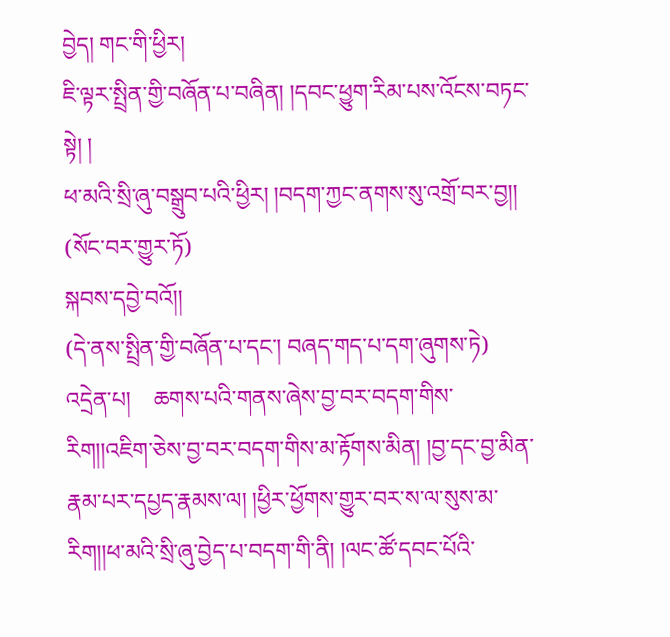བྱེད། གང་གི་ཕྱིར།
ཇི་ལྟར་སྤྲིན་གྱི་བཞོན་པ་བཞིན། །དབང་ཕྱུག་རིམ་པས་འོངས་བཏང་སྟེ། །
ཕ་མའི་སྲི་ཞུ་བསྒྲུབ་པའི་ཕྱིར། །བདག་ཀྱང་ནགས་སུ་འགྲོ་བར་བྱ།།
(སོང་བར་གྱུར་ཏོ)
སྐབས་དབྱེ་བའོ།།
(དེ་ནས་སྤྲིན་གྱི་བཞོན་པ་དང་། བཞད་གད་པ་དག་ཞུགས་ཏེ)
འདྲེན་པ།    ཆགས་པའི་གནས་ཞེས་བྱ་བར་བདག་གིས་རིག།།འཇིག་ཅེས་བྱ་བར་བདག་གིས་མ་རྟོགས་མིན། །བྱ་དང་བྱ་མིན་རྣམ་པར་དཔྱད་རྣམས་ལ། །ཕྱིར་ཕྱོགས་གྱུར་བར་ས་ལ་སུས་མ་རིག།།ཕ་མའི་སྲི་ཞུ་བྱེད་པ་བདག་གི་ནི། །ལང་ཚོ་དབང་པོའི་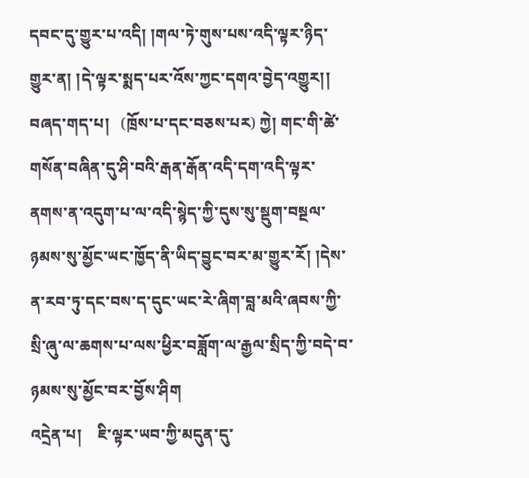དབང་དུ་གྱུར་པ་འདི། །གལ་ཏེ་གུས་པས་འདི་ལྟར་ཉིད་གྱུར་ན། །དེ་ལྟར་སྨད་པར་འོས་ཀྱང་དགའ་བྱེད་འགྱུར།།
བཞད་གད་པ།   (ཁྲོས་པ་དང་བཅས་པར) ཀྱེ། གང་གི་ཚེ་གསོན་བཞིན་དུ་ཤི་བའི་རྒན་རྒོན་འདི་དག་འདི་ལྟར་ནགས་ན་འདུག་པ་ལ་འདི་སྙེད་ཀྱི་དུས་སུ་སྡུག་བསྔལ་ཉམས་སུ་མྱོང་ཡང་ཁྱོད་ནི་ཡིད་བྱུང་བར་མ་གྱུར་རོ། །དེས་ན་རབ་ཏུ་དང་བས་ད་དུང་ཡང་རེ་ཞིག་བླ་མའི་ཞབས་ཀྱི་སྲི་ཞུ་ལ་ཆགས་པ་ལས་ཕྱིར་བཟློག་ལ་རྒྱལ་སྲིད་ཀྱི་བདེ་བ་ཉམས་སུ་མྱོང་བར་བྱོས་ཤིག
འདྲེན་པ།    ཇི་ལྟར་ཡབ་ཀྱི་མདུན་དུ་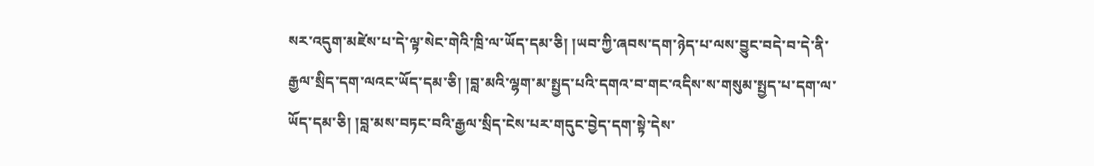སར་འདུག་མཛེས་པ་དེ་ལྟ་སེང་གེའི་ཁྲི་ལ་ཡོད་དམ་ཅི། །ཡབ་ཀྱི་ཞབས་དག་ཉེད་པ་ལས་བྱུང་བདེ་བ་དེ་ནི་རྒྱལ་སྲིད་དག་ལའང་ཡོད་དམ་ཅི། །བླ་མའི་ལྷག་མ་སྤྱད་པའི་དགའ་བ་གང་འདིས་ས་གསུམ་སྤྱད་པ་དག་ལ་ཡོད་དམ་ཅི། །བླ་མས་བཏང་བའི་རྒྱལ་སྲིད་ངེས་པར་གདུང་བྱེད་དག་སྟེ་དེས་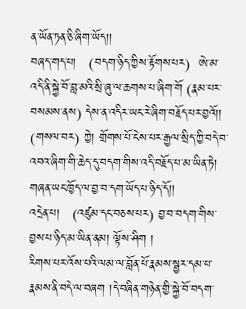ན་ཡོན་ཏན་ཅི་ཞིག་ཡོད།།
བཞད་གད་པ།   (བདག་ཉིད་ཀྱིས་རྟོགས་པར)  ཨེ་མ་འདི་ནི་སྐྱེ་བོ་བླ་མའི་སྲི་ཞུ་ལ་ཆགས་པ་ཞིག་གོ (རྣམ་པར་བསམས་ནས) དེས་ན་འདིར་ཡང་རེ་ཞིག་བརྗོད་པར་བྱའོ།། (གསལ་བར) ཀྱེ། གྲོགས་པོ་ངེས་པར་རྒྱལ་སྲིད་ཀྱི་བདེ་བ་འབའ་ཞིག་གི་ཆེད་དུ་བདག་གིས་འདི་བརྗོད་པ་མ་ཡིན་ཏེ། གཞན་ཡང་ཁྱོད་ལ་བྱ་བ་དག་ཡོད་པ་ཉིད་དོ།།
འདྲེན་པ།   (འཛུམ་དང་བཅས་པར) བྱ་བ་བདག་གིས་བྱས་པ་ཉིད་མ་ཡིན་ནམ། ལྟོས་ཤིག །
རིགས་པར་འོས་པའི་ལམ་ལ་བློན་པོ་རྣམས་སྦྱར་དམ་པ་རྣམས་ནི་བདེ་ལ་བཞག །དེ་བཞིན་གཉེན་གྱི་སྐྱེ་བོ་བདག་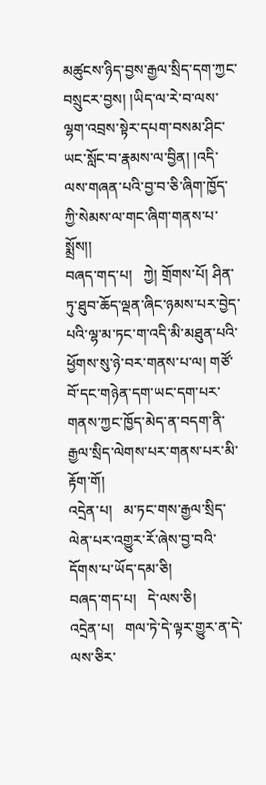མཚུངས་ཉིད་བྱས་རྒྱལ་སྲིད་དག་ཀྱང་བསྲུངར་བྱས། །ཡིད་ལ་རེ་བ་ལས་ལྷག་འབྲས་སྟེར་དཔག་བསམ་ཤིང་ཡང་སློང་བ་རྣམས་ལ་བྱིན། །འདི་ལས་གཞན་པའི་བྱ་བ་ཅི་ཞིག་ཁྱོད་ཀྱི་སེམས་ལ་གང་ཞིག་གནས་པ་སྨྲོས།།
བཞད་གད་པ།   ཀྱེ། གྲོགས་པོ། ཤིན་ཏུ་ཐུབ་ཆོད་ལྡན་ཞིང་ཉམས་པར་བྱེད་པའི་ལྷ་མ་ཏང་ག་འདི་མི་མཐུན་པའི་ཕྱོགས་སུ་ཉེ་བར་གནས་པ་ལ། གཙོ་བོ་དང་གཉེན་དག་ཡང་དག་པར་གནས་ཀྱང་ཁྱོད་མེད་ན་བདག་ནི་རྒྱལ་སྲིད་ལེགས་པར་གནས་པར་མི་རྟོག་གོ།
འདྲེན་པ།   མ་ཏང་གས་རྒྱལ་སྲིད་ལེན་པར་འགྱུར་རོ་ཞེས་བྱ་བའི་དོགས་པ་ཡོད་དམ་ཅི།
བཞད་གད་པ།   དེ་ལས་ཅི།
འདྲེན་པ།   གལ་ཏེ་དེ་ལྟར་གྱུར་ན་དེ་ལས་ཅིར་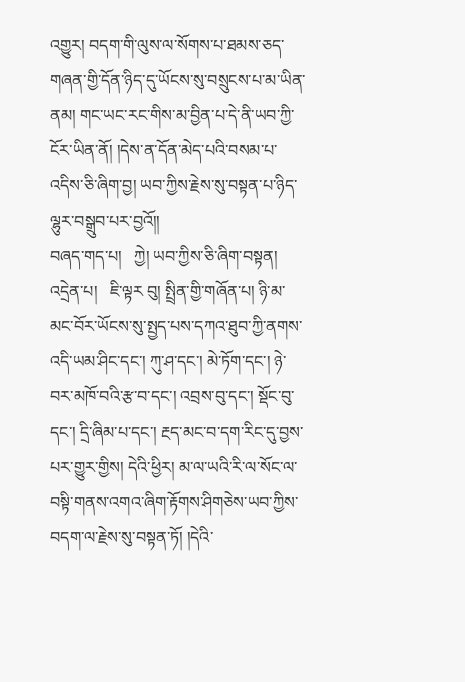འགྱུར། བདག་གི་ལུས་ལ་སོགས་པ་ཐམས་ཅད་གཞན་གྱི་དོན་ཉིད་དུ་ཡོངས་སུ་བསྲུངས་པ་མ་ཡིན་ནམ། གང་ཡང་རང་གིས་མ་བྱིན་པ་དེ་ནི་ཡབ་ཀྱི་ངོར་ཡིན་ནོ། །དེས་ན་དོན་མེད་པའི་བསམ་པ་འདིས་ཅི་ཞིག་བྱ། ཡབ་ཀྱིས་རྗེས་སུ་བསྟན་པ་ཉིད་ལྷུར་བསྒྲུབ་པར་བྱའོ།།
བཞད་གད་པ།   ཀྱེ། ཡབ་ཀྱིས་ཅི་ཞིག་བསྟན།
འདྲེན་པ།   ཇི་ལྟར བུ། སྤྲིན་གྱི་གཞོན་པ། ཉི་མ་མང་བོར་ཡོངས་སུ་སྤྱད་པས་དཀའ་ཐུབ་ཀྱི་ནགས་འདི་ཡམ་ཤིང་དང་། ཀུ་ཤ་དང་། མེ་ཏོག་དང་། ཉེ་བར་མཁོ་བའི་རྩ་བ་དང་། འབྲས་བུ་དང་། སྡོང་བུ་དང་། དྲི་ཞིམ་པ་དང་། རྔད་མང་བ་དག་རིང་དུ་བྱས་པར་གྱུར་གྱིས། དེའི་ཕྱིར། མ་ལ་ཡའི་རི་ལ་སོང་ལ་བསྟི་གནས་འགའ་ཞིག་རྟོགས་ཤིགཅེས་ཡབ་ཀྱིས་བདག་ལ་རྗེས་སུ་བསྟན་ཏོ། །དེའི་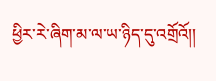ཕྱིར་རེ་ཞིག་མ་ལ་ཡ་ཉིད་དུ་འགྲོའོ།།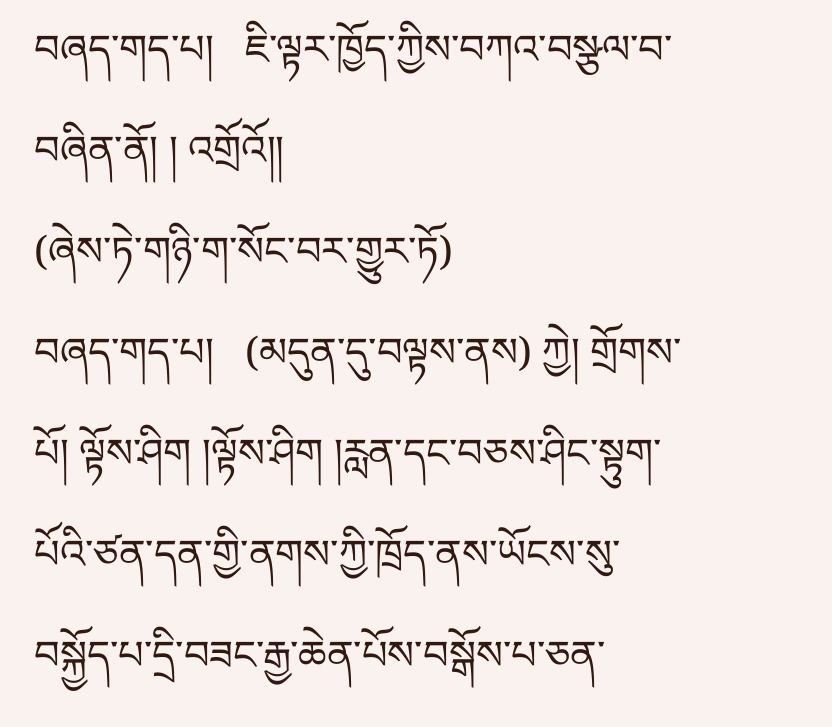བཞད་གད་པ།   ཇི་ལྟར་ཁྱོད་ཀྱིས་བཀའ་བསྩལ་བ་བཞིན་ནོ། ། འགྲོའོ།།
(ཞེས་ཏེ་གཉི་ག་སོང་བར་གྱུར་ཏོ)
བཞད་གད་པ།   (མདུན་དུ་བལྟས་ནས) ཀྱེ། གྲོགས་པོ། ལྟོས་ཤིག །ལྟོས་ཤིག །རླན་དང་བཅས་ཤིང་སྟུག་པོའི་ཙན་དན་གྱི་ནགས་ཀྱི་ཁྲོད་ནས་ཡོངས་སུ་བསྐྱོད་པ་དྲི་བཟང་རྒྱ་ཆེན་པོས་བསྒོས་པ་ཅན་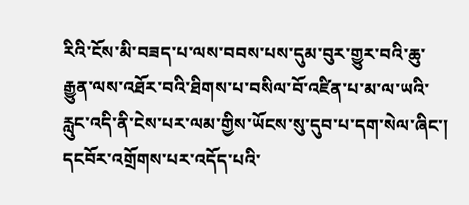རིའི་ངོས་མི་བཟད་པ་ལས་བབས་པས་དུམ་བུར་གྱུར་བའི་ཆུ་རྒྱུན་ལས་འཐོར་བའི་ཐིགས་པ་བསིལ་བོ་འཛིན་པ་མ་ལ་ཡའི་རླུང་འདི་ནི་ངེས་པར་ལམ་གྱིས་ཡོངས་སུ་དུབ་པ་དག་སེལ་ཞིང་། དངབོར་འགྲོགས་པར་འདོད་པའི་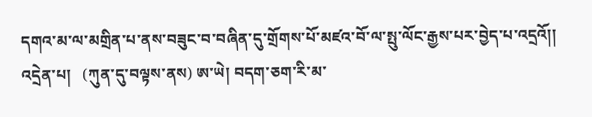དགའ་མ་ལ་མགྲིན་པ་ནས་བཟུང་བ་བཞིན་དུ་གྲོགས་པོ་མཛའ་བོ་ལ་སྤུ་ལོང་རྒྱས་པར་བྱེད་པ་འདྲའོ།།
འདྲེན་པ།   (ཀུན་དུ་བལྟས་ནས) ཨ་ཡེ། བདག་ཅག་རི་མ་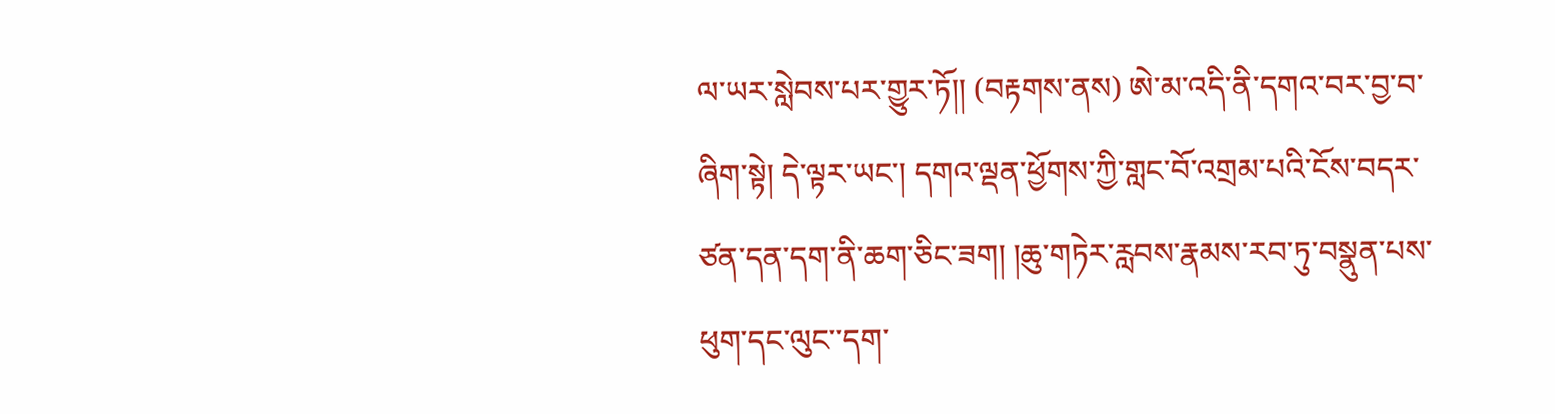ལ་ཡར་སླེབས་པར་གྱུར་ཏོ།། (བརྟགས་ནས) ཨེ་མ་འདི་ནི་དགའ་བར་བྱ་བ་ཞིག་སྟེ། དེ་ལྟར་ཡང་། དགའ་ལྡན་ཕྱོགས་ཀྱི་གླང་བོ་འགྲམ་པའི་ངོས་བདར་ཙན་དན་དག་ནི་ཆག་ཅིང་ཟག། །ཆུ་གཏེར་རླབས་རྣམས་རབ་ཏུ་བསྣུན་པས་ཕུག་དང་ལུང་་དག་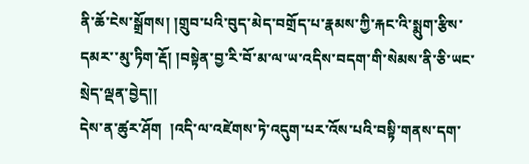ནི་ཆོ་ངེས་སྒྲོགས། །གྲུབ་པའི་བུད་མེད་བགྲོད་པ་རྣམས་ཀྱི་རྐང་འི་སྨུག་རྩིས་དམར་་མུ་ཏིག་རྡོ། །བསྟེན་བྱ་རི་བོ་མ་ལ་ཡ་འདིས་བདག་གི་སེམས་ནི་ཅི་ཡང་སྲེད་ལྡན་བྱེད།།
དེས་ན་ཚུར་ཤོག  །འདི་ལ་འཛེགས་ཏེ་འདུག་པར་འོས་པའི་བསྟི་གནས་དག་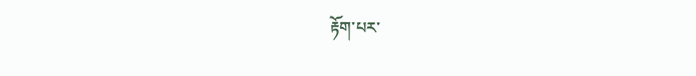རྟོག་པར་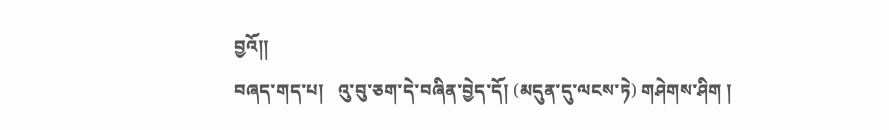བྱའོ།།
བཞད་གད་པ།   འུ་བུ་ཅག་དེ་བཞིན་བྱེད་དོ། (མདུན་དུ་ལངས་ཏེ) གཤེགས་ཤིག །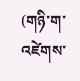(གཉི་ག་འཛེགས་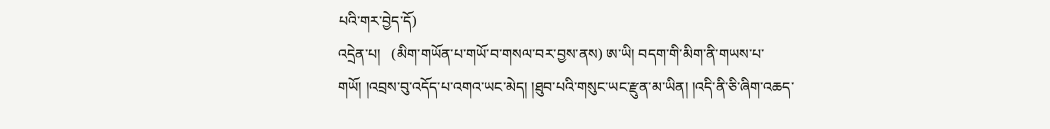པའི་གར་བྱེད་དོ)
འདྲེན་པ།   (མིག་གཡོན་པ་གཡོ་བ་གསལ་བར་བྱས་ནས) ཨ་ཡི། བདག་གི་མིག་ནི་གཡས་པ་གཡོ། །འབྲས་བུ་འདོད་པ་འགའ་ཡང་མེད། །ཐུབ་པའི་གསུང་ཡང་རྫུན་མ་ཡིན། །འདི་ནི་ཅི་ཞིག་འཆད་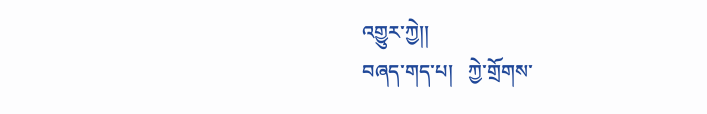འགྱུར་ཀྱེ།།
བཞད་གད་པ།   ཀྱེ་གྲོགས་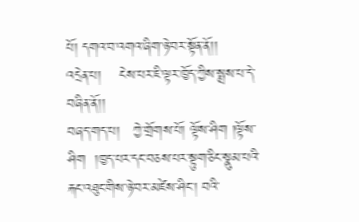པོ། དགའ་བ་འགའ་ཞིག་ཉེ་བར་སྟོན་ནོ།།
འདྲེན་པ།    ངེས་པར་ཇི་ལྟར་ཁྱོད་ཀྱིས་སྨྲས་པ་དེ་བཞིན་ནོ།།
བཞད་གད་པ།   ཀྱེ་གྲོགས་པོ། ལྟོས་ཤིག །ལྟོས་ཤིག  །ཁྱད་པར་དང་བཅས་པར་སྟུག་ཅིང་སྣུམ་པའི་རྐང་འཐུང་གིས་ཉེ་བར་མཛེས་ཤིང་། བའི་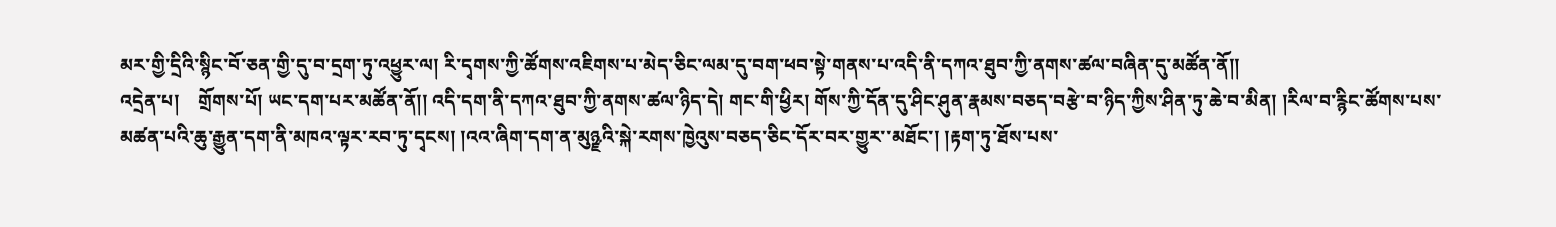མར་གྱི་དྲིའི་སྙིང་བོ་ཅན་གྱི་དུ་བ་དྲག་ཏུ་འཕྱུར་ལ། རི་དྭགས་ཀྱི་ཚོགས་འཇིགས་པ་མེད་ཅིང་ལམ་དུ་བག་ཕབ་སྟེ་གནས་པ་འདི་ནི་དཀའ་ཐུབ་ཀྱི་ནགས་ཚལ་བཞིན་དུ་མཚོན་ནོ།།
འདྲེན་པ།    གྲོགས་པོ། ཡང་དག་པར་མཚོན་ནོ།། འདི་དག་ནི་དཀའ་ཐུབ་ཀྱི་ནགས་ཚལ་ཉིད་དེ། གང་གི་ཕྱིར། གོས་ཀྱི་དོན་དུ་ཤིང་ཤུན་རྣམས་བཅད་བརྩེ་བ་ཉིད་ཀྱིས་ཤིན་ཏུ་ཆེ་བ་མིན། །རིལ་བ་རྙིང་ཚོགས་པས་མཚན་པའི་ཆུ་རྒྱུན་དག་ནི་མཁའ་ལྟར་རབ་ཏུ་དྭངས། །འའ་ཞིག་དག་ན་མུཉྫའི་སྐེ་རགས་ཁྱེའུས་བཅད་ཅིང་དོར་བར་གྱུར་་མཐོང་། །རྟག་ཏུ་ཐོས་པས་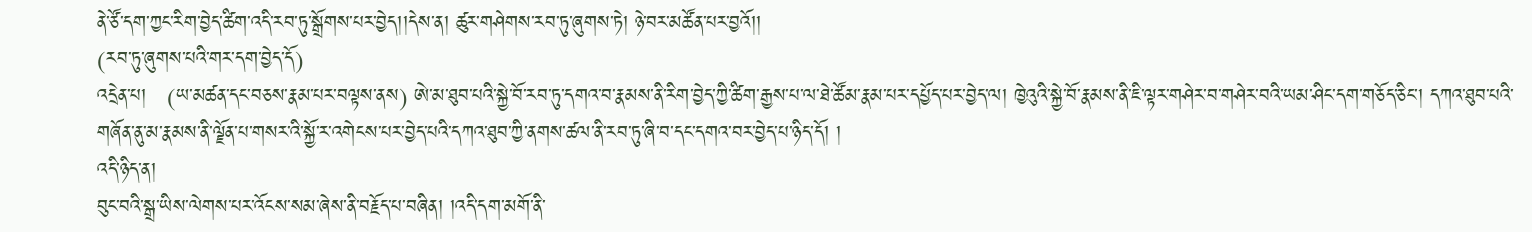ནེ་ཙོ་དག་ཀྱང་རིག་བྱེད་ཚིག་འདི་རབ་ཏུ་སྒྲོགས་པར་བྱེད།།དེས་ན། ཚུར་གཤེགས་རབ་ཏུ་ཞུགས་ཏེ། ཉེ་བར་མཚོན་པར་བྱའོ།།
(རབ་ཏུ་ཞུགས་པའི་གར་དག་བྱེད་དོ)
འདྲེན་པ།   (ཡ་མཚན་དང་བཅས་རྣམ་པར་བལྟས་ནས) ཨེ་མ་ཐུབ་པའི་སྐྱེ་བོ་རབ་ཏུ་དགའ་བ་རྣམས་ནི་རིག་བྱེད་ཀྱི་ཚིག་རྒྱས་པ་ལ་ཐེ་ཚོམ་རྣམ་པར་དཔྱོད་པར་བྱེད་ལ། ཁྱེའུའི་སྐྱེ་བོ་རྣམས་ནི་ཇི་ལྟར་གཤེར་བ་གཤེར་བའི་ཡམ་ཤིང་དག་གཅོད་ཅིང་། དཀའ་ཐུབ་པའི་གཞོན་ནུ་མ་རྣམས་ནི་ལྗོན་པ་གསར་འི་སྐྱོ་ར་འགེངས་པར་བྱེད་པའི་དཀའ་ཐུབ་ཀྱི་ནགས་ཚལ་ནི་རབ་ཏུ་ཞི་བ་དང་དགའ་བར་བྱེད་པ་ཉིད་དོ། །
འདི་ཉིད་ན།
བུང་བའི་སྒྲ་ཡིས་ལེགས་པར་འོངས་སམ་ཞེས་ནི་བརྗོད་པ་བཞིན། །འདི་དག་མགོ་ནི་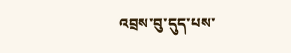འབྲས་བུ་དུད་པས་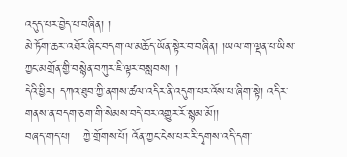འདུད་པར་བྱེད་པ་བཞིན། །
མེ་ཏོག་ཆར་་འཐོར་ཞིང་བདག་ལ་མཆོད་ཡོན་སྟེར་བ་བཞིན། །ཡལ་ག་ལྡན་པ་ཡིས་ཀྱང་མགྲོན་གྱི་བསྙེན་བཀུར་ཇི་ལྟར་བསླབས། །
དེའི་ཕྱིར། དཀའ་ཐུབ་ཀྱི་ནགས་ཚལ་འདིར་ནི་འདུག་པར་འོས་པ་ཞིག་སྟེ། འདིར་གནས་ན་བདག་ཅག་གི་སེམས་བདེ་བར་འགྱུར་རོ་སྙམ་མོ།།
བཞད་གད་པ།   ཀྱེ་གྲོགས་པོ། འོན་ཀྱང་ངེས་པར་རི་དྭགས་འདི་དག་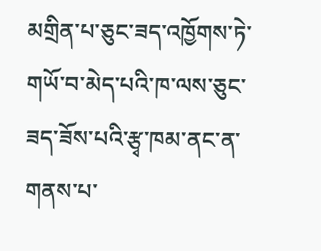མགྲིན་པ་ཅུང་ཟད་འཁྱོགས་ཏེ་གཡོ་བ་མེད་པའི་ཁ་ལས་ཅུང་ཟད་ཟོས་པའི་རྩྭ་ཁམ་ནང་ན་གནས་པ་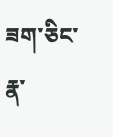ཟག་ཅིང་རྣ་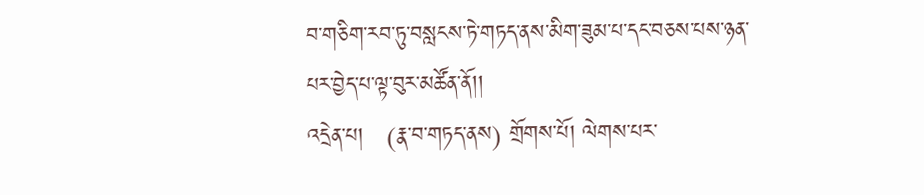བ་གཅིག་རབ་ཏུ་བསླངས་ཏེ་གཏད་ནས་མིག་ཟུམ་པ་དང་བཅས་པས་ཉན་པར་བྱེད་པ་ལྟ་བུར་མཚོན་ནོ།།
འདྲེན་པ།   (རྣ་བ་གཏད་ནས) གྲོགས་པོ། ལེགས་པར་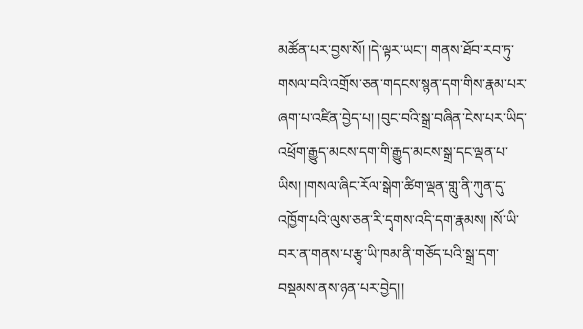མཚོན་པར་བྱས་སོ། །དེ་ལྟར་ཡང་། གནས་ཐོབ་རབ་ཏུ་གསལ་བའི་འགྲོས་ཅན་གདངས་སྙན་དག་གིས་རྣམ་པར་ཞག་པ་འཛིན་བྱེད་པ། །བུང་བའི་སྒྲ་བཞིན་ངེས་པར་ཡིད་འཕྲོག་རྒྱུད་མངས་དག་གི་རྒྱུད་མངས་སྒྲ་དང་ལྡན་པ་ཡིས། །གསལ་ཞིང་རོལ་སྒེག་ཚིག་ལྡན་གླུ་ནི་ཀུན་དུ་འཁྱོག་པའི་ལུས་ཅན་རི་དྭགས་འདི་དག་རྣམས། །སོ་ཡི་བར་ན་གནས་པ་རྩྭ་ཡི་ཁམ་ནི་གཅོད་པའི་སྒྲ་དག་བསྡམས་ནས་ཉན་པར་བྱེད།།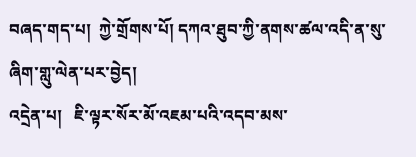བཞད་གད་པ།  ཀྱེ་གྲོགས་པོ། དཀའ་ཐུབ་ཀྱི་ནགས་ཚལ་འདི་ན་སུ་ཞིག་གླུ་ལེན་པར་བྱེད།
འདྲེན་པ།   ཇི་ལྟར་སོར་མོ་འཇམ་པའི་འདབ་མས་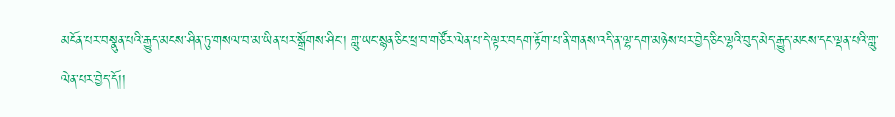མངོན་པར་བསྣུན་པའི་རྒྱུད་མངས་ཤིན་ཏུ་གསལ་བ་མ་ཡིན་པར་སྒྲོགས་ཤིང་། གླུ་ཡང་སྙན་ཅིང་ཕྲ་བ་གཙོར་ལེན་པ་དེ་ལྟར་བདག་རྟོག་པ་ནི་གནས་འདི་ན་ལྷ་དག་མཉེས་པར་བྱེད་ཅིང་ལྷའི་བུད་མེད་རྒྱུད་མངས་དང་ལྡན་པའི་གླུ་ལེན་པར་བྱེད་དོ།།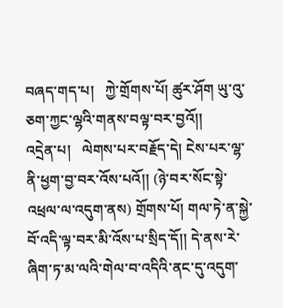བཞད་གད་པ།   ཀྱེ་གྲོགས་པོ། ཚུར་ཤོག ཡུ་འུ་ཅག་ཀྱང་ལྷའི་གནས་བལྟ་བར་བྱའོ།།
འདྲེན་པ།   ལེགས་པར་བརྗོད་དེ། ངེས་པར་ལྷ་ནི་ཕྱག་བྱ་བར་འོས་པའོ།། (ཉེ་བར་སོང་སྟེ་འཕྲལ་ལ་འདུག་ནས) གྲོགས་པོ། གལ་ཏེ་ན་སྐྱེ་བོ་འདི་ལྟ་བར་མི་འོས་པ་སྲིད་དོ།། དེ་ནས་རེ་ཞིག་ཏ་མ་ལའི་གེལ་བ་འདིའི་ནང་དུ་འདུག་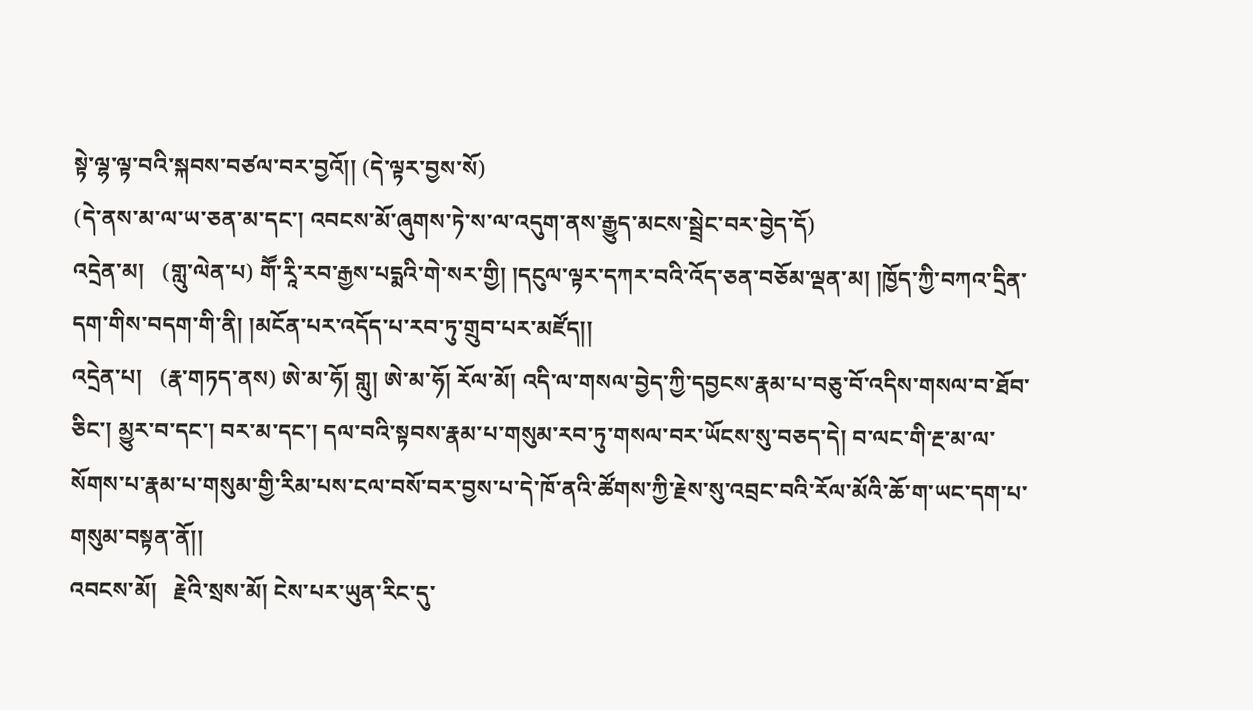སྟེ་ལྷ་ལྟ་བའི་སྐབས་བཙལ་བར་བྱའོ།། (དེ་ལྟར་བྱས་སོ)
(དེ་ནས་མ་ལ་ཡ་ཅན་མ་དང་། འབངས་མོ་ཞུགས་ཏེ་ས་ལ་འདུག་ནས་རྒྱུད་མངས་སྦྲེང་བར་བྱེད་དོ)
འདྲེན་མ།   (གླུ་ལེན་པ) གཽ་རཱི་རབ་རྒྱས་པདྨའི་གེ་སར་གྱི། །དངུལ་ལྟར་དཀར་བའི་འོད་ཅན་བཅོམ་ལྡན་མ། །ཁྱོད་ཀྱི་བཀའ་དྲིན་དག་གིས་བདག་གི་ནི། །མངོན་པར་འདོད་པ་རབ་ཏུ་གྲུབ་པར་མཛོད།།
འདྲེན་པ།   (རྣ་གཏད་ནས) ཨེ་མ་ཧོ། གླུ། ཨེ་མ་ཧོ། རོལ་མོ། འདི་ལ་གསལ་བྱེད་ཀྱི་དབྱངས་རྣམ་པ་བཅུ་བོ་འདིས་གསལ་བ་ཐོབ་ཅིང་། མྱུར་བ་དང་། བར་མ་དང་། དལ་བའི་སྟབས་རྣམ་པ་གསུམ་རབ་ཏུ་གསལ་བར་ཡོངས་སུ་བཅད་དེ། བ་ལང་གི་རྔ་མ་ལ་སོགས་པ་རྣམ་པ་གསུམ་གྱི་རིམ་པས་ངལ་བསོ་བར་བྱས་པ་དེ་ཁོ་ནའི་ཚོགས་ཀྱི་རྗེས་སུ་འབྲང་བའི་རོལ་མོའི་ཆོ་ག་ཡང་དག་པ་གསུམ་བསྟན་ནོ།།
འབངས་མོ།   རྗེའི་སྲས་མོ། ངེས་པར་ཡུན་རིང་དུ་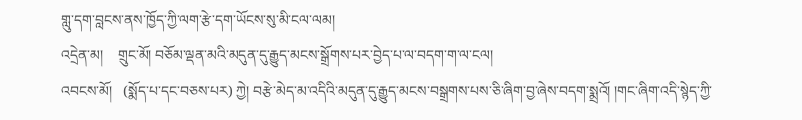གླུ་དག་བླངས་ནས་ཁྱོད་ཀྱི་ལག་རྩེ་དག་ཡོངས་སུ་མི་ངལ་ལམ།
འདྲེན་མ།    གྲུང་མོ། བཅོམ་ལྡན་མའི་མདུན་དུ་རྒྱུད་མངས་སྒྲོགས་པར་བྱེད་པ་ལ་བདག་ག་ལ་ངལ།
འབངས་མོ།   (སྨོད་པ་དང་བཅས་པར) ཀྱེ། བརྩེ་མེད་མ་འདིའི་མདུན་དུ་རྒྱུད་མངས་བསྒྲགས་པས་ཅི་ཞིག་བྱ་ཞེས་བདག་སྨྲའོ། །གང་ཞིག་འདི་སྙེད་ཀྱི་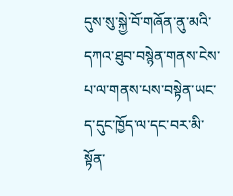དུས་སུ་སྐྱེ་བོ་གཞོན་ནུ་མའི་དཀའ་ཐུབ་བསྙེན་གནས་ངེས་པ་ལ་གནས་པས་བསྟེན་ཡང་ད་དུང་ཁྱོད་ལ་དང་བར་མི་སྟོན་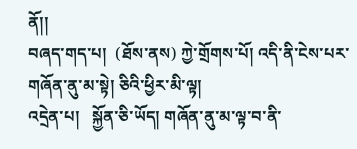ནོ།།
བཞད་གད་པ།  (ཐོས་ནས) ཀྱེ་གྲོགས་པོ། འདི་ནི་ངེས་པར་གཞོན་ནུ་མ་སྟེ། ཅིའི་ཕྱིར་མི་ལྟ།
འདྲེན་པ།   སྐྱོན་ཅི་ཡོད། གཞོན་ནུ་མ་ལྟ་བ་ནི་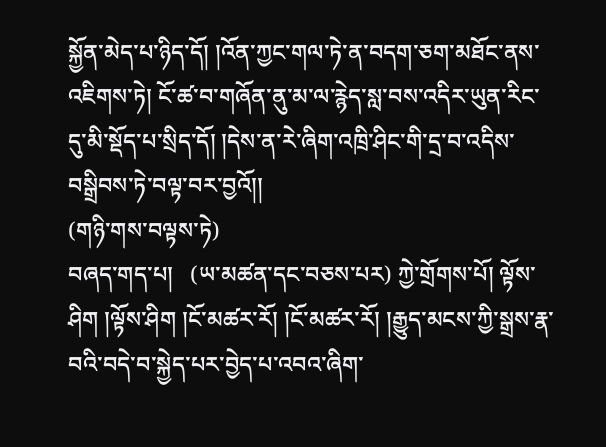སྐྱོན་མེད་པ་ཉིད་དོ། །འོན་ཀྱང་གལ་ཏེ་ན་བདག་ཅག་མཐོང་ནས་འཇིགས་ཏེ། ངོ་ཚ་བ་གཞོན་ནུ་མ་ལ་རྙེད་སླ་བས་འདིར་ཡུན་རིང་དུ་མི་སྡོད་པ་སྲིད་དོ། །དེས་ན་རེ་ཞིག་འཁྲི་ཤིང་གི་དྲ་བ་འདིས་བསྒྲིབས་ཏེ་བལྟ་བར་བྱའོ།།
(གཉི་གས་བལྟས་ཏེ)
བཞད་གད་པ།   (ཡ་མཚན་དང་བཅས་པར) ཀྱེ་གྲོགས་པོ། ལྟོས་ཤིག །ལྟོས་ཤིག །ངོ་མཚར་རོ། །ངོ་མཚར་རོ། །རྒྱུད་མངས་ཀྱི་སྒྲས་རྣ་བའི་བདེ་བ་སྐྱེད་པར་བྱེད་པ་འབའ་ཞིག་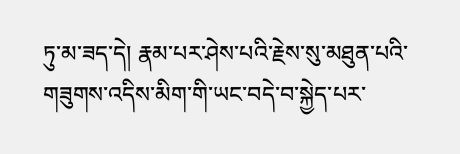ཏུ་མ་ཟད་དེ། རྣམ་པར་ཤེས་པའི་རྗེས་སུ་མཐུན་པའི་གཟུགས་འདིས་མིག་གི་ཡང་བདེ་བ་སྐྱེད་པར་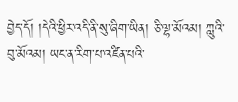བྱེད་དོ། །དེའི་ཕྱིར་འདི་ནི་སུ་ཞིག་ཡིན། ཅི་ལྷ་མོའམ། ཀླུའི་བུ་མོའམ། ཡང་ན་རིག་པ་འཛིན་པའི་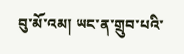བུ་མོ་འམ། ཡང་ན་གྲུབ་པའི་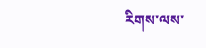རིགས་ལས་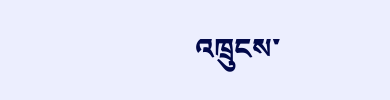འཁྲུངས་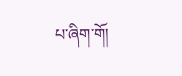པ་ཞིག་གོ།